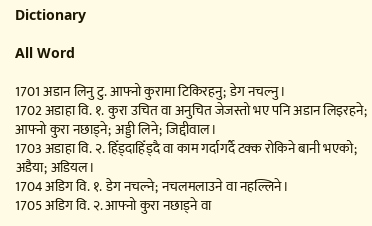Dictionary

All Word

1701 अडान लिनु टु. आफ्नो कुरामा टिकिरहनु; डेग नचल्नु।
1702 अडाहा वि. १. कुरा उचित वा अनुचित जेजस्तो भए पनि अडान लिइरहने; आफ्नो कुरा नछाड्ने; अड्डी लिने; जिद्दीवाल।
1703 अडाहा वि. २. हिँड्दाहिँड्दै वा काम गर्दागर्दै टक्क रोकिने बानी भएको; अडैया; अडियल।
1704 अडिग वि. १. डेग नचल्ने; नचलमलाउने वा नहल्लिने।
1705 अडिग वि. २. आफ्नो कुरा नछाड्ने वा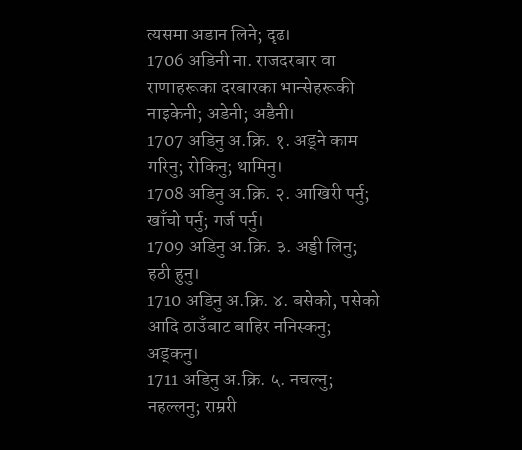त्यसमा अडान लिने; दृढ।
1706 अडिनी ना. राजदरबार वा राणाहरूका दरबारका भान्सेहरूकी नाइकेनी; अडेनी; अडैनी।
1707 अडिनु अ.क्रि. १. अड्ने काम गरिनु; रोकिनु; थामिनु।
1708 अडिनु अ.क्रि. २. आखिरी पर्नु; खाँचो पर्नु; गर्ज पर्नु।
1709 अडिनु अ.क्रि. ३. अड्डी लिनु; हठी हुनु।
1710 अडिनु अ.क्रि. ४. बसेको, पसेको आदि ठाउँबाट बाहिर ननिस्कनु; अड्कनु।
1711 अडिनु अ.क्रि. ५. नचल्नु; नहल्लनु; राम्ररी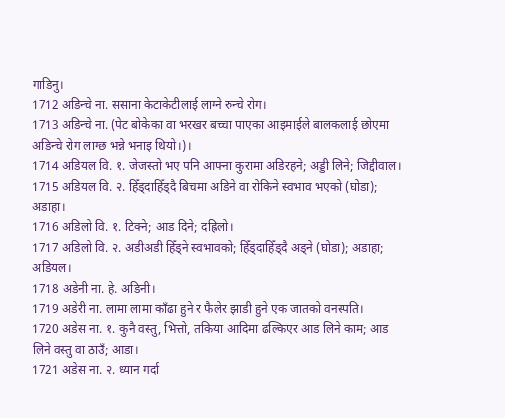गाडिनु।
1712 अडिन्चे ना. ससाना केटाकेटीलाई लाग्ने रुन्चे रोग।
1713 अडिन्चे ना. (पेट बोकेका वा भरखर बच्चा पाएका आइमाईले बालकलाई छोएमा अडिन्चे रोग लाग्छ भन्ने भनाइ थियो।)।
1714 अडियल वि. १. जेजस्तो भए पनि आफ्ना कुरामा अडिरहने; अड्डी लिने; जिद्दीवाल।
1715 अडियल वि. २. हिँड्दाहिँड्दै बिचमा अडिने वा रोकिने स्वभाव भएको (घोडा); अडाहा।
1716 अडिलो वि. १. टिक्ने; आड दिने; दह्रिलो।
1717 अडिलो वि. २. अडीअडी हिँड्ने स्वभावको; हिँड्दाहिँड्दै अड्ने (घोडा); अडाहा; अडियल।
1718 अडेनी ना. हे. अडिनी।
1719 अडेरी ना. लामा लामा काँढा हुने र फैलेर झाडी हुने एक जातको वनस्पति।
1720 अडेस ना. १. कुनै वस्तु, भित्तो, तकिया आदिमा ढल्किएर आड लिने काम; आड लिने वस्तु वा ठाउँ; आडा।
1721 अडेस ना. २. ध्यान गर्दा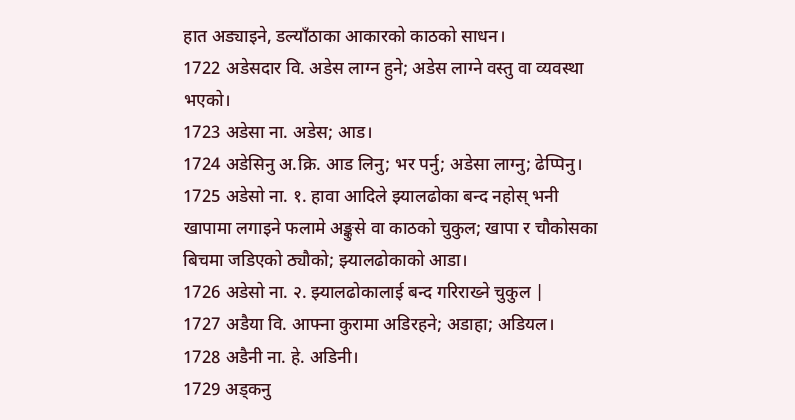हात अड्याइने, डल्याँठाका आकारको काठको साधन।
1722 अडेसदार वि. अडेस लाग्न हुने; अडेस लाग्ने वस्तु वा व्यवस्था भएको।
1723 अडेसा ना. अडेस; आड।
1724 अडेसिनु अ.क्रि. आड लिनु; भर पर्नु; अडेसा लाग्नु; ढेप्पिनु।
1725 अडेसो ना. १. हावा आदिले झ्यालढोका बन्द नहोस् भनी खापामा लगाइने फलामे अङ्कुसे वा काठको चुकुल; खापा र चौकोसका बिचमा जडिएको ठ्यौको; झ्यालढोकाको आडा।
1726 अडेसो ना. २. झ्यालढोकालाई बन्द गरिराख्ने चुकुल |
1727 अडैया वि. आफ्ना कुरामा अडिरहने; अडाहा; अडियल।
1728 अडैनी ना. हे. अडिनी।
1729 अड्कनु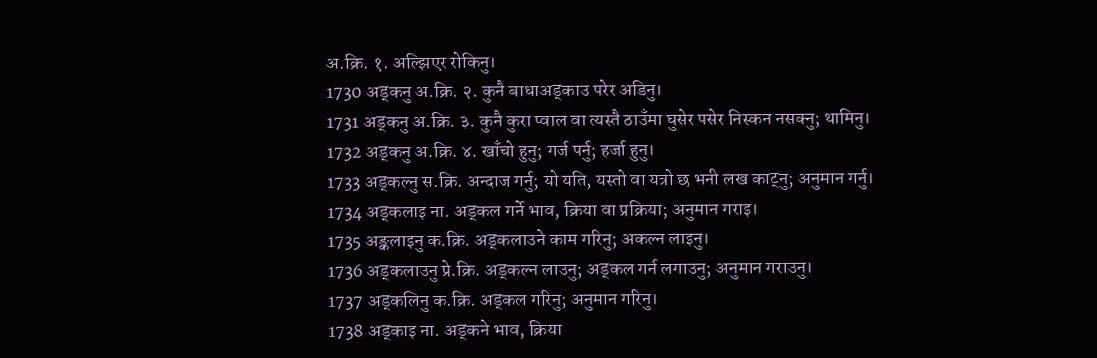अ.क्रि. १. अल्झिएर रोकिनु।
1730 अड्कनु अ.क्रि. २. कुनै बाधाअड्काउ परेर अडिनु।
1731 अड्कनु अ.क्रि. ३. कुनै कुरा प्वाल वा त्यस्तै ठाउँमा घुसेर पसेर निस्कन नसक्नु; थामिनु।
1732 अड्कनु अ.क्रि. ४. खाँचो हुनु; गर्ज पर्नु; हर्जा हुनु।
1733 अड्कल्नु स.क्रि. अन्दाज गर्नु; यो यति, यस्तो वा यत्रो छ भनी लख काट्नु; अनुमान गर्नु।
1734 अड्कलाइ ना. अड्कल गर्ने भाव, क्रिया वा प्रक्रिया; अनुमान गराइ।
1735 अङ्कलाइनु क.क्रि. अड्कलाउने काम गरिनु; अकल्न लाइनु।
1736 अड्कलाउनु प्रे.क्रि. अड्कल्न लाउनु; अड्कल गर्न लगाउनु; अनुमान गराउनु।
1737 अड्कलिनु क.क्रि. अड्कल गरिनु; अनुमान गरिनु।
1738 अड्काइ ना. अड्कने भाव, क्रिया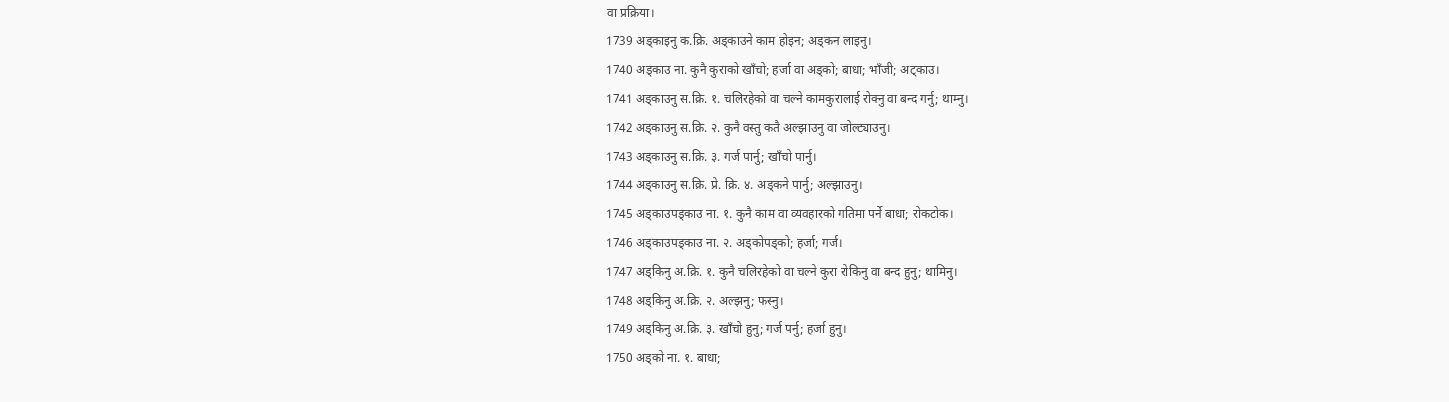वा प्रक्रिया।
1739 अड्काइनु क.क्रि. अड्काउने काम होइन; अड्कन लाइनु।
1740 अड्काउ ना. कुनै कुराको खाँचो; हर्जा वा अड्को; बाधा; भाँजी; अट्काउ।
1741 अड्काउनु स.क्रि. १. चलिरहेको वा चल्ने कामकुरालाई रोक्नु वा बन्द गर्नु; थाम्नु।
1742 अड्काउनु स.क्रि. २. कुनै वस्तु कतै अल्झाउनु वा जोल्ट्याउनु।
1743 अड्काउनु स.क्रि. ३. गर्ज पार्नु; खाँचो पार्नु।
1744 अड्काउनु स.क्रि. प्रे. क्रि. ४. अड्कने पार्नु; अल्झाउनु।
1745 अड्काउपड्काउ ना. १. कुनै काम वा व्यवहारको गतिमा पर्ने बाधा; रोकटोक।
1746 अड्काउपड्काउ ना. २. अड्कोपड्को; हर्जा; गर्ज।
1747 अड्किनु अ.क्रि. १. कुनै चलिरहेको वा चल्ने कुरा रोकिनु वा बन्द हुनु; थामिनु।
1748 अड्किनु अ.क्रि. २. अल्झनु; फस्नु।
1749 अड्किनु अ.क्रि. ३. खाँचो हुनु; गर्ज पर्नु; हर्जा हुनु।
1750 अड्को ना. १. बाधा;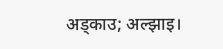अड्काउ; अल्झाइ।